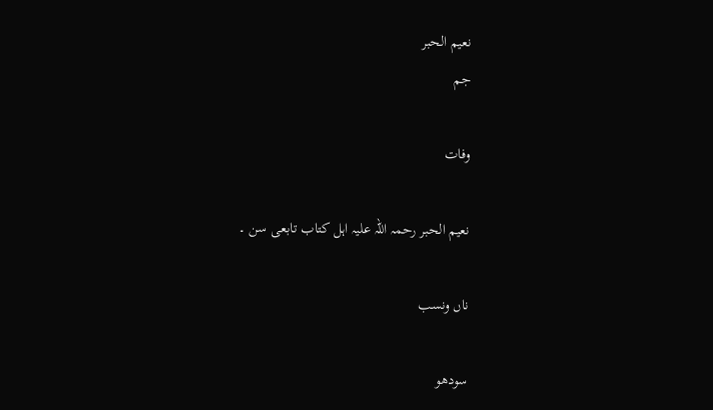نعیم الحبر
جم

وفات

نعیم الحبر رحمہ اللہ علیہ اہل کتاب تابعی سن ۔

ناں ونسب

سودھو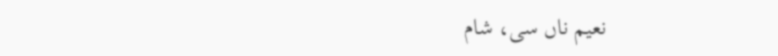نعیم ناں سی، شام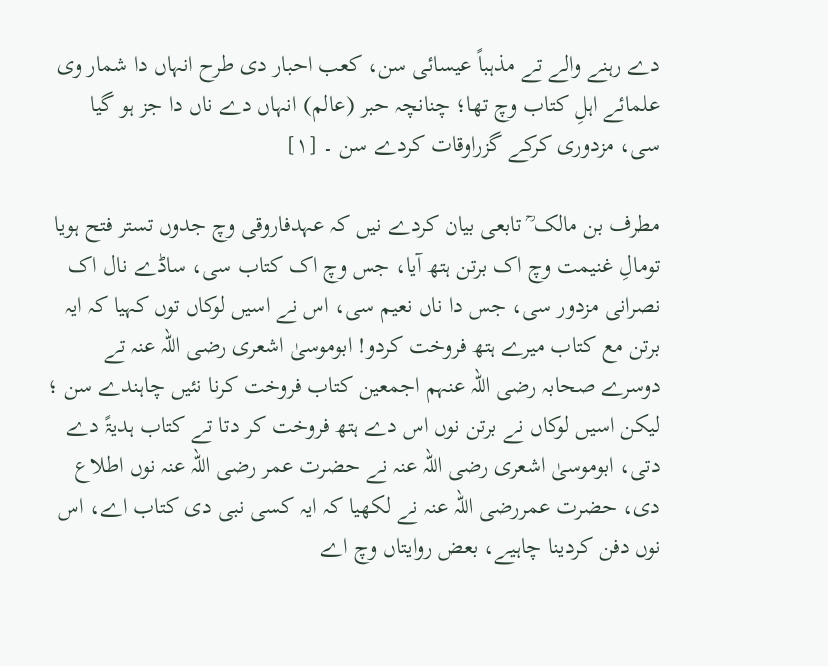دے رہنے والے تے مذہباً عیسائی سن، کعب احبار دی طرح انہاں دا شمار وی علمائے اہلِ کتاب وچ تھا؛ چنانچہ حبر (عالم) انہاں دے ناں دا جز ہو گیا سی، مزدوری کرکے گزراوقات کردے سن ۔ [۱]

مطرف بن مالک ؒ تابعی بیان کردے نيں کہ عہدفاروقی وچ جدوں تستر فتح ہويا تومالِ غنیمت وچ اک برتن ہتھ آیا، جس وچ اک کتاب سی، ساڈے نال اک نصرانی مزدور سی، جس دا ناں نعیم سی، اس نے اسيں لوکاں توں کہیا کہ ایہ برتن مع کتاب میرے ہتھ فروخت کردو! ابوموسیٰ اشعری رضی اللہ عنہ تے دوسرے صحابہ رضی اللہ عنہم اجمعین کتاب فروخت کرنا نئيں چاہندے سن ؛ لیکن اسيں لوکاں نے برتن نوں اس دے ہتھ فروخت کر دتا تے کتاب ہدیۃً دے دتی، ابوموسیٰ اشعری رضی اللہ عنہ نے حضرت عمر رضی اللہ عنہ نوں اطلاع دی، حضرت عمررضی اللہ عنہ نے لکھیا کہ ایہ کسی نبی دی کتاب اے، اس نوں دفن کردینا چاہیے، بعض روایتاں وچ اے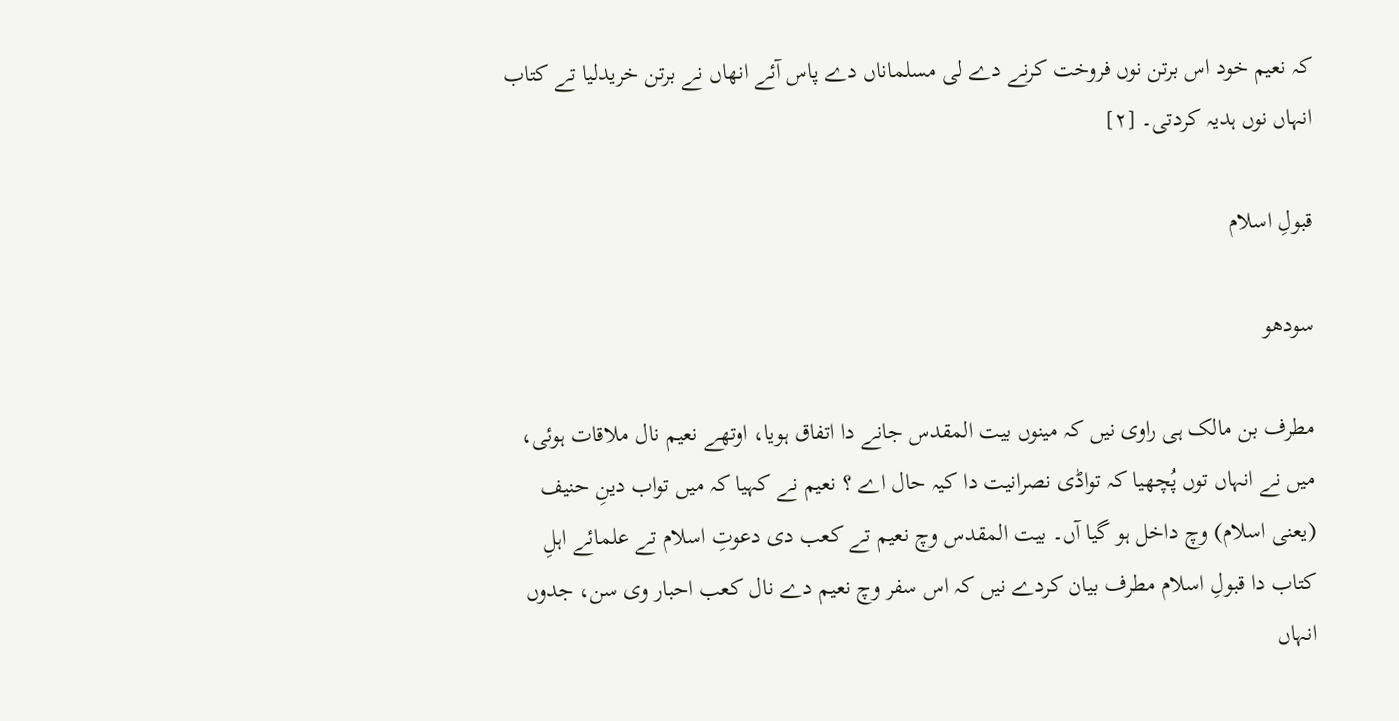کہ نعیم خود اس برتن نوں فروخت کرنے دے لی مسلماناں دے پاس آئے انھاں نے برتن خریدلیا تے کتاب انہاں نوں ہدیہ کردتی۔ [۲]

قبولِ اسلام

سودھو

مطرف بن مالک ہی راوی نيں کہ مینوں بیت المقدس جانے دا اتفاق ہويا، اوتھے نعیم نال ملاقات ہوئی، ميں نے انہاں توں پُچھیا کہ تواڈی نصرانیت دا کیہ حال اے ؟ نعیم نے کہیا کہ میں تواب دینِ حنیف (یعنی اسلام) وچ داخل ہو گیا آں۔ بیت المقدس وچ نعیم تے کعب دی دعوتِ اسلام تے علمائے اہلِ کتاب دا قبولِ اسلام مطرف بیان کردے نيں کہ اس سفر وچ نعیم دے نال کعب احبار وی سن، جدوں انہاں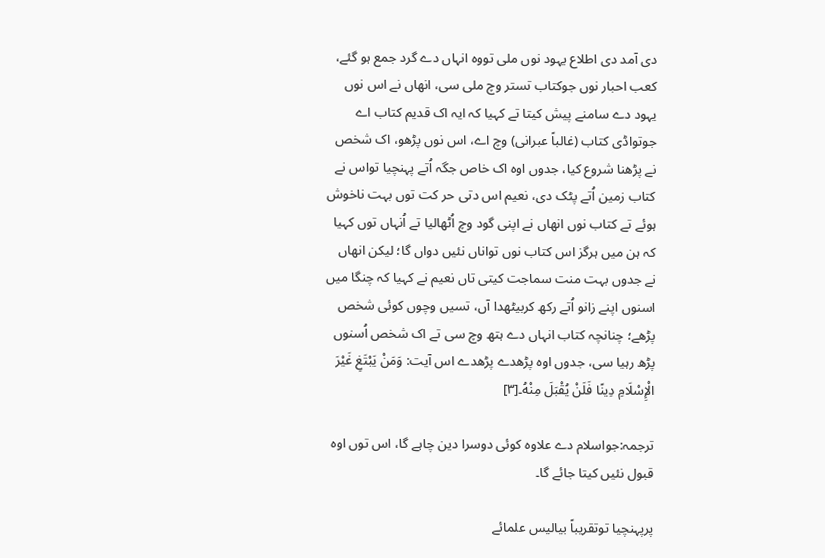دی آمد دی اطلاع یہود نوں ملی تووہ انہاں دے گرد جمع ہو گئے، کعب احبار نوں جوکتاب تستر وچ ملی سی، انھاں نے اس نوں یہود دے سامنے پیش کيتا تے کہیا کہ ایہ اک قدیم کتاب اے جوتواڈی کتاب (غالباً عبرانی) وچ اے، اس نوں پڑھو، اک شخص نے پڑھنا شروع کیا، جدوں اوہ اک خاص جگہ اُتے پہنچیا تواس نے کتاب زمین اُتے پٹک دی، نعیم اس دتی حر کت توں بہت ناخوش ہوئے تے کتاب نوں انھاں نے اپنی گود وچ اُٹھالیا تے اُنہاں توں کہیا کہ ہن میں ہرگز اس کتاب نوں تواناں نئيں دواں گا؛ لیکن انھاں نے جدوں بہت منت سماجت کیتی تاں نعیم نے کہیا کہ چنگا میں اسنوں اپنے زانو اُتے رکھ کربیٹھدا آں، تسيں وچوں کوئی شخص پڑھے؛ چنانچہ کتاب انہاں دے ہتھ وچ سی تے اک شخص اُسنوں پڑھ رہیا سی، جدوں اوہ پڑھدے پڑھدے اس آیت: وَمَنْ يَبْتَغِ غَيْرَ الْإِسْلَامِ دِينًا فَلَنْ يُقْبَلَ مِنْهُ۔[۳]

ترجمہ:جواسلام دے علاوہ کوئی دوسرا دین چاہے گا، اس توں اوہ قبول نئيں کيتا جائے گا۔

پرپہنچیا توتقریباً بیالیس علمائے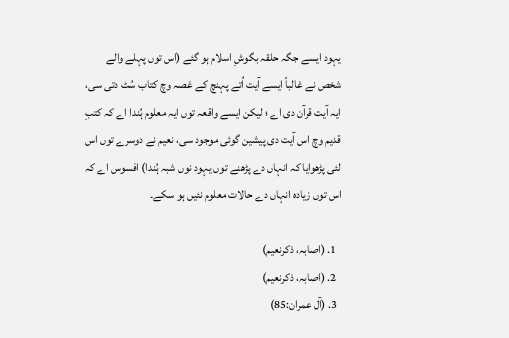یہود ايسے جگہ حلقہ بگوشِ اسلام ہو گئے (اس توں پہلے والے شخص نے غالباً ايسے آیت اُتے پہنچ کے غصہ وچ کتاب سُٹ دتی سی، ایہ آیت قرآن دی اے ؛ لیکن ايسے واقعہ توں ایہ معلوم ہُندا اے کہ کتبِ قدیم وچ اس آیت دی پیشین گوئی موجود سی، نعیم نے دوسرے توں اس لئی پڑھوایا کہ انہاں دے پڑھنے توں یہود نوں شبہ ہُندا) افسوس اے کہ اس توں زیادہ انہاں دے حالات معلوم نئيں ہو سکے۔

  1. (اصابہ، ذکرنعیم)
  2. (اصابہ، ذکرنعیم)
  3. (آل عمران:85)